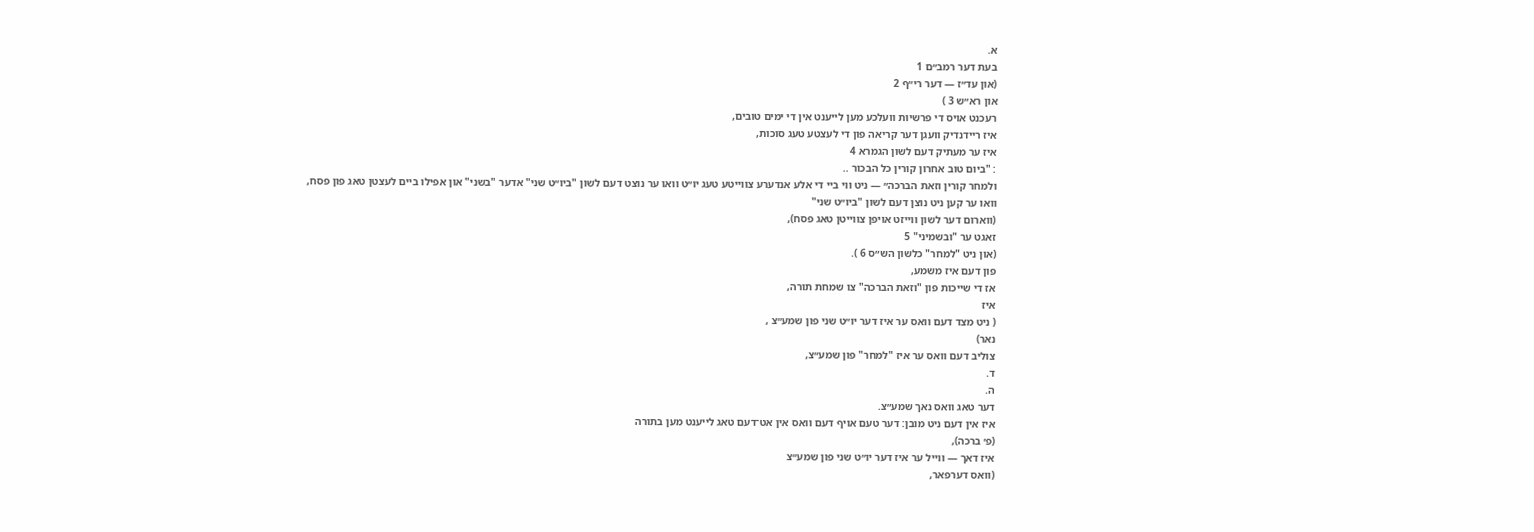א.
בעת דער רמב״ם 1
(און עד״ז — דער רי״ף 2
און רא״ש 3 )
רעכנט אויס די פרשיות וועלכע מען לייענט אין די ימים טובים,
איז ריידנדיק וועגן דער קריאה פון די לעצטע טעג סוכות,
איז ער מעתיק דעם לשון הגמרא 4
: "ביום טוב אחרון קורין כל הבכור ..
ולמחר קורין וזאת הברכה״ — ניט ווי ביי די אלע אנדערע צווייטע טעג יו״ט וואו ער נוצט דעם לשון "ביו״ט שני" אדער "בשני" און אפילו ביים לעצטן טאג פון פסח,
וואו ער קען ניט נוצן דעם לשון "ביו״ט שני"
(ווארום דער לשון ווייזט אויפן צווייטן טאג פסח),
זאגט ער "ובשמיני" 5
(און ניט "למחר" כלשון הש״ס 6 ).
פון דעם איז משמע,
אז די שייכות פון "וזאת הברכה" צו שמחת תורה,
איז
( ניט מצד דעם וואס ער איז דער יו״ט שני פון שמע״צ ,
נאר)
צוליב דעם וואס ער איז "למחר" פון שמע״צ,
ד.
ה.
דער טאג וואס נאך שמע״צ.
איז אין דעם ניט מובן: דער טעם אויף דעם וואס אין אט־דעם טאג לייענט מען בתורה
(פ׳ ברכה),
איז דאך — ווייל ער איז דער יו״ט שני פון שמע״צ
(וואס דערפאר,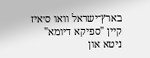בארץ־ישראל וואו ס׳איז קיין "ספיקא דיומא" ניטא און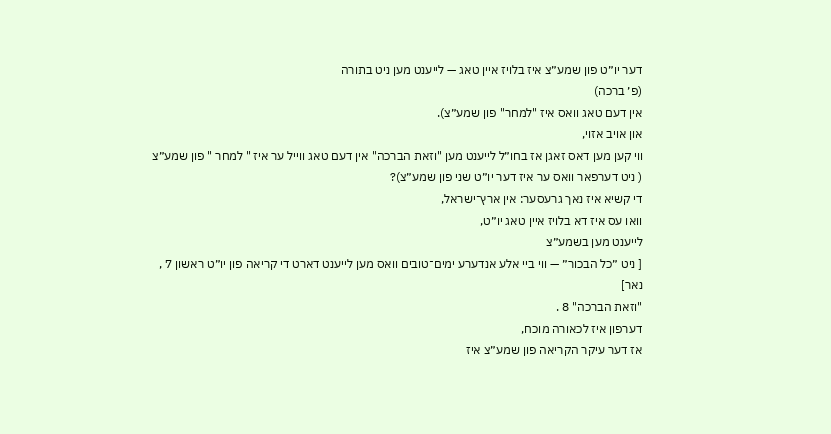דער יו״ט פון שמע״צ איז בלויז איין טאג — לייענט מען ניט בתורה
(פ׳ ברכה)
אין דעם טאג וואס איז "למחר" פון שמע״צ).
און אויב אזוי,
ווי קען מען דאס זאגן אז בחו״ל לייענט מען "וזאת הברכה" אין דעם טאג ווייל ער איז " למחר " פון שמע״צ
( ניט דערפאר וואס ער איז דער יו״ט שני פון שמע״צ)?
די קשיא איז נאך גרעסער: אין ארץ־ישראל,
וואו עס איז דא בלויז איין טאג יו״ט,
לייענט מען בשמע״צ
[ ניט ״כל הבכור״ — ווי ביי אלע אנדערע ימים־טובים וואס מען לייענט דארט די קריאה פון יו״ט ראשון 7 ,
נאר]
"וזאת הברכה" 8 .
דערפון איז לכאורה מוכח,
אז דער עיקר הקריאה פון שמע״צ איז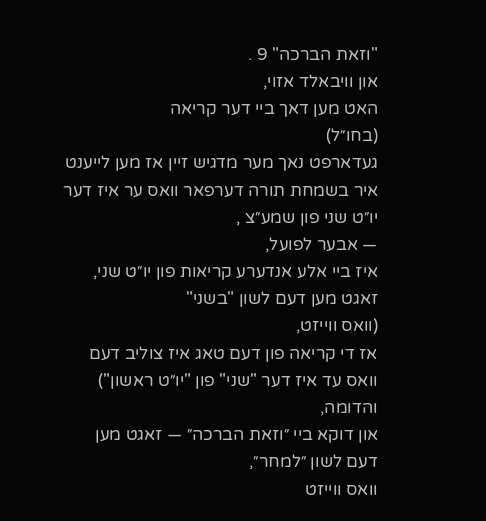"וזאת הברכה" 9 .
און וויבאלד אזוי,
האט מען דאך ביי דער קריאה
(בחו״ל)
געדארפט נאך מער מדגיש זיין אז מען לייענט איר בשמחת תורה דערפאר וואס ער איז דער יו״ט שני פון שמע״צ ,
— אבער לפועל,
איז ביי אלע אנדערע קריאות פון יו״ט שני,
זאגט מען דעם לשון "בשני"
(וואס ווייזט,
אז די קריאה פון דעם טאג איז צוליב דעם וואס עד איז דער "שני" פון "יו״ט ראשון")
והדומה,
און דוקא ביי ״וזאת הברכה״ — זאגט מען דעם לשון ״למחר״,
וואס ווייזט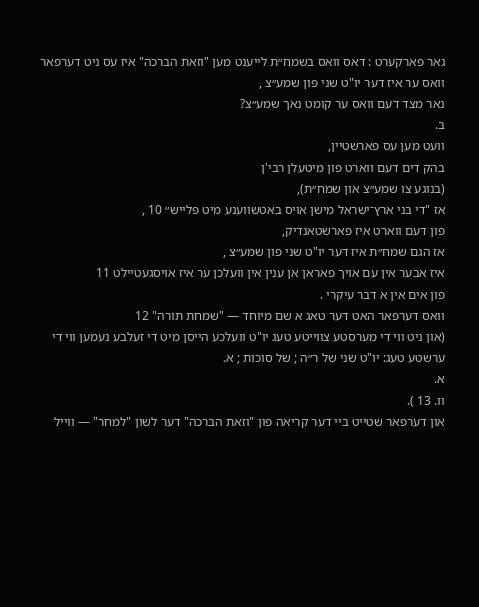גאר פארקערט : דאס וואס בשמח״ת לייענט מען "וזאת הברכה" איז עס ניט דערפאר וואס ער איז דער יו"ט שני פון שמע״צ ,
נאר מצד דעם וואס ער קומט נאך שמע״צ?
ב.
וועט מען עס פארשטיין,
בהק דים דעם ווארט פון מיטעלן רבי'ן
(בנוגע צו שמע״צ און שמח״ת),
אז "די בני ארץ־ישראל מישן אויס באטשווענע מיט פלייש״ 10 ,
פון דעם ווארט איז פארשטאנדיק,
אז הגם שמח״ת איז דער יו"ט שני פון שמע״צ ,
איז אבער אין עם אויך פאראן אן ענין אין וועלכן ער איז אויסגעטיילט 11
פון אים אין א דבר עיקרי .
וואס דערפאר האט דער טאג א שם מיוחד — "שמחת תורה" 12
(און ניט ווי די מערסטע צווייטע טעג יו"ט וועלכע הייסן מיט די זעלבע נעמען ווי די ערשטע טעג: יו"ט שני של ר״ה ; של סוכות ; א.
א.
וו. 13 ).
און דערפאר שטייט ביי דער קריאה פון "וזאת הברכה" דער לשון "למחר" — ווייל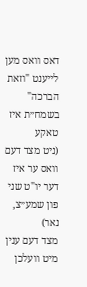דאס וואס מען לייענט "וזאת הברכה" בשמח״ת איז טאקע
(ניט מצד דעם וואס ער איז דער יו"ט שני פון שמע״צ,
נאר)
מצד דעם ענין מיט וועלכן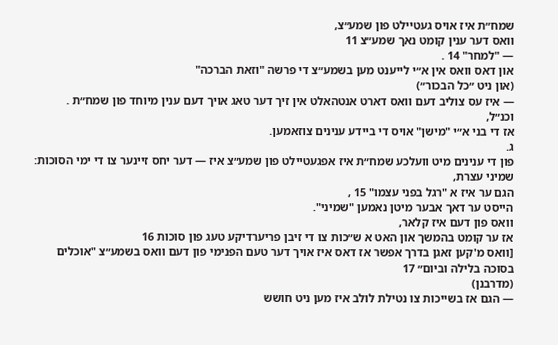שמח״ת איז אויס געטיילט פון שמע״צ,
וואס דער ענין קומט נאך שמע״צ 11
— "למחר" 14 .
און דאס וואס אין א״י לייענט מען בשמע״צ די פרשה "וזאת הברכה"
(און ניט ״כל הבכור״)
— איז עס צוליב דעם וואס דארט אנטהאלט אין זיך דער טאג אויך דעם ענין מיוחד פון שמח״ת .
וכנ״ל,
אז די בני א״י "מישן" אויס די ביידע ענינים צוזאמען.
ג.
פון די ענינים מיט וועלכע שמח״ת איז אפגעטיילט פון שמע״צ איז — דער יחס זיינער צו די ימי הסוכות:
שמיני עצרת,
הגם ער איז א "רגל בפני עצמו" 15 ,
הייסט ער דאך אבער מיטן נאמען "שמיני".
וואס פון דעם איז קלאר,
אז ער קומט בהמשך און האט א ש״כות צו די זיבן פריערדיקע טעג פון סוכות 16
[וואס מ'קען זאגן בדרך אפשר אז דאס איז אויך דער טעם הפנימי פון דעם וואס בשמע״צ "אוכלים בסוכה בלילה וביום״ 17
(מדרבנן)
— הגם אז בשייכות צו נטילת לולב איז מען ניט חושש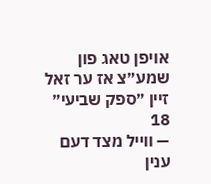אויפן טאג פון שמע״צ אז ער זאל זיין ״ספק שביעי״ 18
— ווייל מצד דעם ענין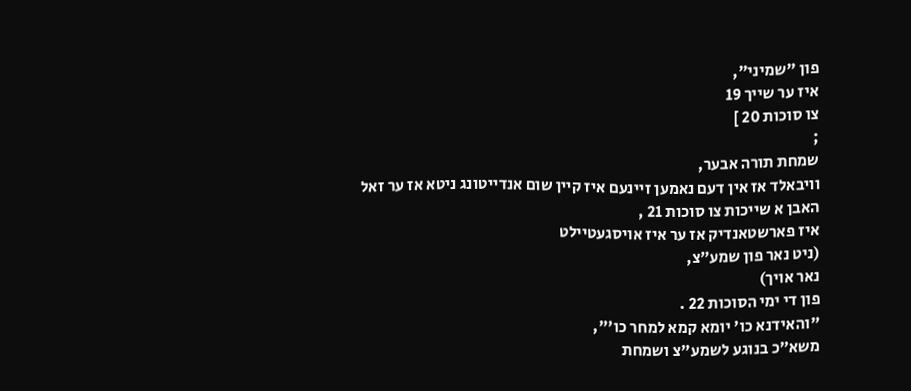פון "שמיני",
איז ער שייך 19
צו סוכות 20 ]
;
שמחת תורה אבער,
וויבאלד אז אין דעם נאמען זיינעם איז קיין שום אנדייטונג ניטא אז ער זאל האבן א שייכות צו סוכות 21 ,
איז פארשטאנדיק אז ער איז אויסגעטיילט
(ניט נאר פון שמע״צ,
נאר אויך)
פון די ימי הסוכות 22 .
"והאידנא כו' יומא קמא למחר כו'",
משא״כ בנוגע לשמע"צ ושמחת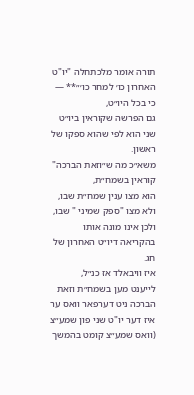תורה אומר מלכתחלה "יו"ט האחרון כו׳ למחר כו׳״** — כי בכל היו״ט,
גם הפרשה שקוראין ביו״ט שני הוא לפי שהוא ספקו של ראשון.
משא״כ מה ש״וזאת הברכה" קוראין בשמח״ת,
הוא מצו ענין שמח״ת שבו,
ולא מצו "ספק שמיני " שבו,
ולכן אינו מונה אותו בהקריאה דיו״ט האחרון של חג.
איז וויבאלד אז כנ״ל,
לייענט מען בשמח״ת וזאת הברכה ניט דערפאר וואס ער איז דער יו"ט שני פון שמע״צ
(וואס שמע״צ קומט בהמשך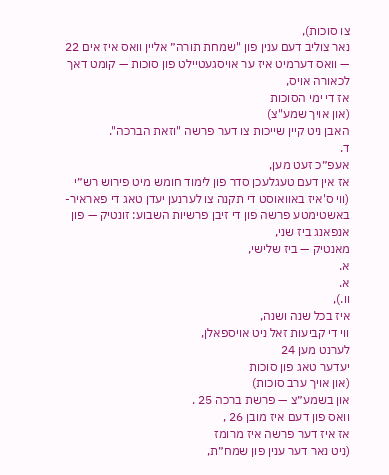צו סוכות),
נאר צוליב דעם ענין פון "שמחת תורה״ אליין וואס איז אים 22
— וואס דערמיט איז ער אויסגעטיילט פון סוכות — קומט דאך לכאורה אויס,
אז די ימי הסוכות
(און אויך שמע"צ)
האבן ניט קיין שייכות צו דער פרשה "וזאת הברכה".
ד.
אעפ״כ זעט מען,
אז אין דעם טעגלעכן סדר פון לימוד חומש מיט פירוש רש״י
(ווי ס'איז באוואוסט די תקנה צו לערנען יעדן טאג די פאראיר-באשטימטע פרשה פון די זיבן פרשיות השבוע: זונטיק — פון אנפאנג ביז שני,
מאנטיק — ביז שלישי,
א.
א.
וו.),
איז בכל שנה ושנה,
ווי די קביעות זאל ניט אויספאלן,
לערנט מען 24
יעדער טאג פון סוכות
(און אויך ערב סוכות)
און בשמע״צ — פרשת ברכה 25 .
וואס פון דעם איז מובן 26 ,
אז איז דער פרשה איז מרומז
(ניט נאר דער ענין פון שמח״ת,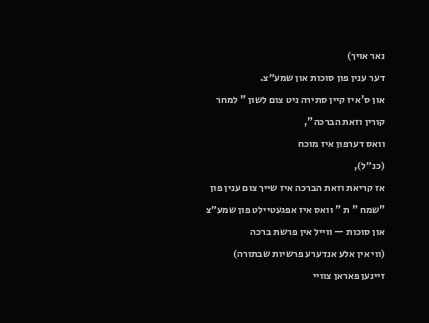נאר אויך)
דער ענין פון סוכות און שמע״צ.
און ס'איז קיין סתירה ניט צום לשון " למחר קורין וזאת הברכה",
וואס דערפון איז מוכח
(כנ״ל),
אז קריאת וזאת הברכה איז שייך צום ענין פון "שמח " ת " וואס איז אפגעטיילט פון שמע״צ און סוכות — ווייל אין פרשת ברכה
(ווי אין אלע אנדערע פרשיות שבתורה)
זיינען פאראן צוויי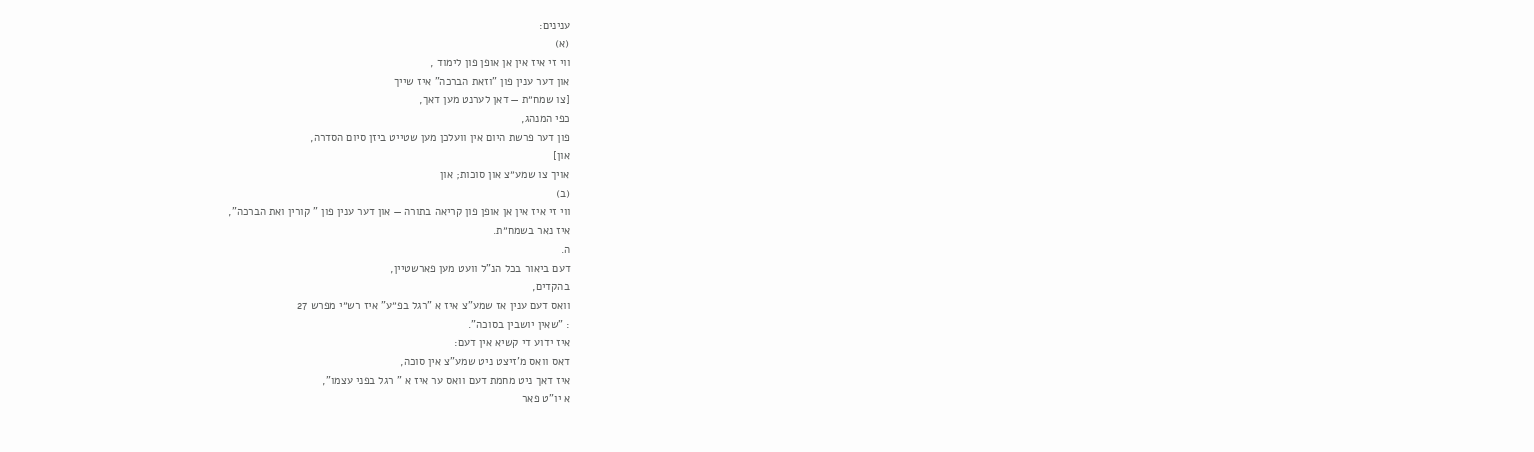ענינים:
(א)
ווי זי איז אין אן אופן פון לימוד ,
און דער ענין פון "וזאת הברכה" איז שייך
[צו שמח״ת — דאן לערנט מען דאך,
כפי המנהג,
פון דער פרשת היום אין וועלכן מען שטייט ביזן סיום הסדרה,
און]
אויך צו שמע״צ און סוכות; און
(ב)
ווי זי איז אין אן אופן פון קריאה בתורה — און דער ענין פון " קורין ואת הברכה",
איז נאר בשמח״ת.
ה.
דעם ביאור בכל הנ"ל וועט מען פארשטיין,
בהקדים,
וואס דעם ענין אז שמע"צ איז א "רגל בפ״ע" איז רש״י מפרש 27
: "שאין יושבין בסוכה".
איז ידוע די קשיא אין דעם:
דאס וואס מ'זיצט ניט שמע"צ אין סוכה,
איז דאך ניט מחמת דעם וואס ער איז א " רגל בפני עצמו",
א יו"ט פאר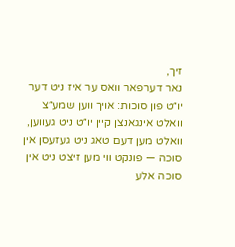זיך,
נאר דערפאר וואס ער איז ניט דער יו״ט פון סוכות: אויך ווען שמע״צ וואלט אינגאנצן קיין יו״ט ניט געווען,
וואלט מען דעם טאג ניט געזעסן אין סוכה — פונקט ווי מען זיצט ניט אין סוכה אלע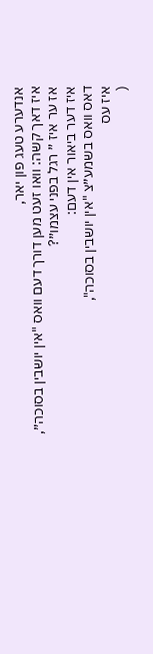אנדערע טעג פון יאר,
איז דאך קשה: וואו זעט מען דורך דעם וואס "אין יושבין בסוכה״,
אז ער איז ״ רגל בפני עצמו״?
איז דער ביאור אין דעם:
דאס וואס בשמע״צ "אין יושבין בסוכה",
איז עס
(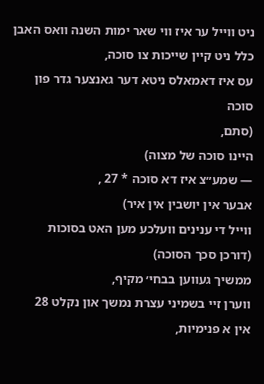ניט ווייל ער איז ווי שאר ימות השנה וואס האבן כלל ניט קיין שייכות צו סוכה,
עס איז דאמאלס ניטא דער גאנצער גדר פון סוכה
(סתם,
היינו סוכה של מצוה)
— שמע״צ איז דא סוכה * 27 ,
אבער אין יושבין אין איר)
ווייל די ענינים וועלכע מען האט בסוכות
(דורכן סכך הסוכה)
ממשיך געווען בבחי׳ מקיף,
ווערן זיי בשמיני עצרת נמשך און נקלט 28
אין א פנימיות,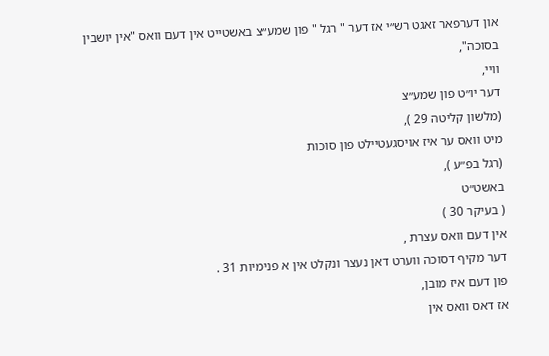און דערפאר זאגט רש״י אז דער " רגל " פון שמע״צ באשטייט אין דעם וואס "אין יושבין בסוכה",
וויי,
דער יו״ט פון שמע״צ
(מלשון קליטה 29 ),
מיט וואס ער איז אויסגעטיילט פון סוכות
(רגל בפ״ע ),
באשט״ט
( בעיקר 30 )
אין דעם וואס עצרת ,
דער מקיף דסוכה ווערט דאן נעצר ונקלט אין א פנימיות 31 .
פון דעם איז מובן,
אז דאס וואס אין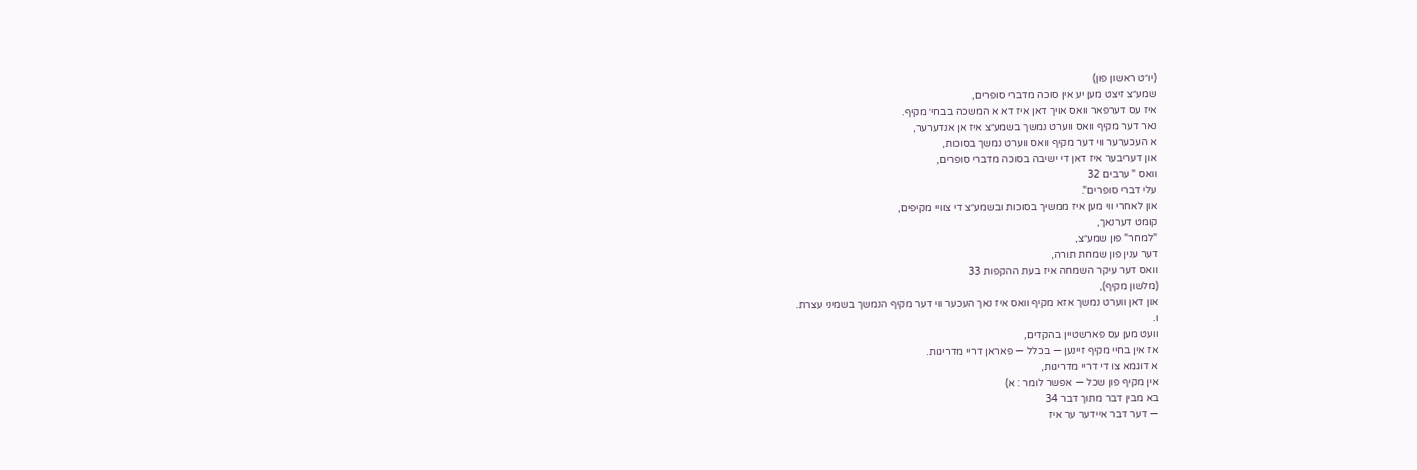(יו״ט ראשון פון)
שמע״צ זיצט מען יע אין סוכה מדברי סופרים,
איז עס דערפאר וואס אויך דאן איז דא א המשכה בבחי׳ מקיף.
נאר דער מקיף וואס ווערט נמשך בשמע״צ איז אן אנדערער,
א העכערער ווי דער מקיף וואס ווערט נמשך בסוכות,
און דעריבער איז דאן די ישיבה בסוכה מדברי סופרים,
וואס " ערבים 32
עלי דברי סופרים".
און לאחרי ווי מען איז ממשיך בסוכות ובשמע״צ די צוויי מקיפים,
קומט דערנאך,
"למחר" פון שמע״צ,
דער ענין פון שמחת תורה,
וואס דער עיקר השמחה איז בעת ההקפות 33
(מלשון מקיף),
און דאן ווערט נמשך אזא מקיף וואס איז נאך העכער ווי דער מקיף הנמשך בשמיני עצרת.
ו.
וועט מען עס פארשטיין בהקדים,
אז אין בחיי מקיף זיינען — בכלל — פאראן דריי מדריגות.
א דוגמא צו די דריי מדריגות,
אין מקיף פון שכל — אפשר לומר : א)
בא מבין דבר מתוך דבר 34
— דער דבר איידער ער איז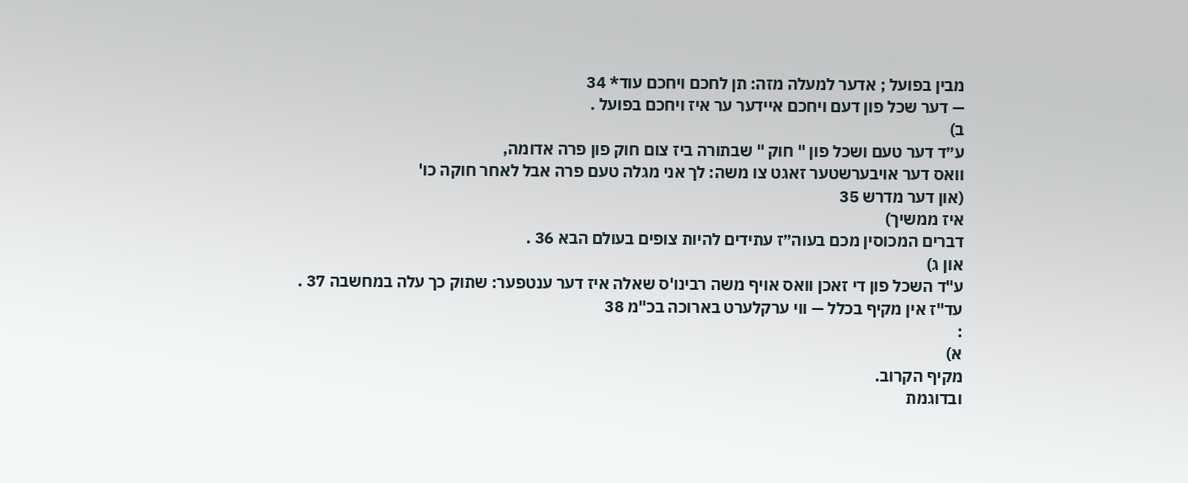מבין בפועל ; אדער למעלה מזה: תן לחכם ויחכם עוד* 34
— דער שכל פון דעם ויחכם איידער ער איז ויחכם בפועל .
ב)
ע״ד דער טעם ושכל פון " חוק " שבתורה ביז צום חוק פון פרה אדומה,
וואס דער אויבערשטער זאגט צו משה: לך אני מגלה טעם פרה אבל לאחר חוקה כו'
(און דער מדרש 35
איז ממשיך)
דברים המכוסין מכם בעוה״ז עתידים להיות צופים בעולם הבא 36 .
און ג)
ע"ד השכל פון די זאכן וואס אויף משה רבינו'ס שאלה איז דער ענטפער: שתוק כך עלה במחשבה 37 .
עד"ז אין מקיף בכלל — ווי ערקלערט בארוכה בכ"מ 38
:
א)
מקיף הקרוב.
ובדוגמת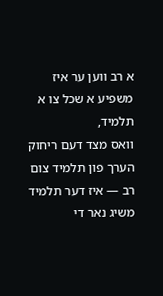א רב ווען ער איז משפיע א שכל צו א תלמיד,
וואס מצד דעם ריחוק הערך פון תלמיד צום רב — איז דער תלמיד משיג נאר די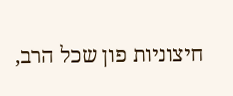חיצוניות פון שכל הרב,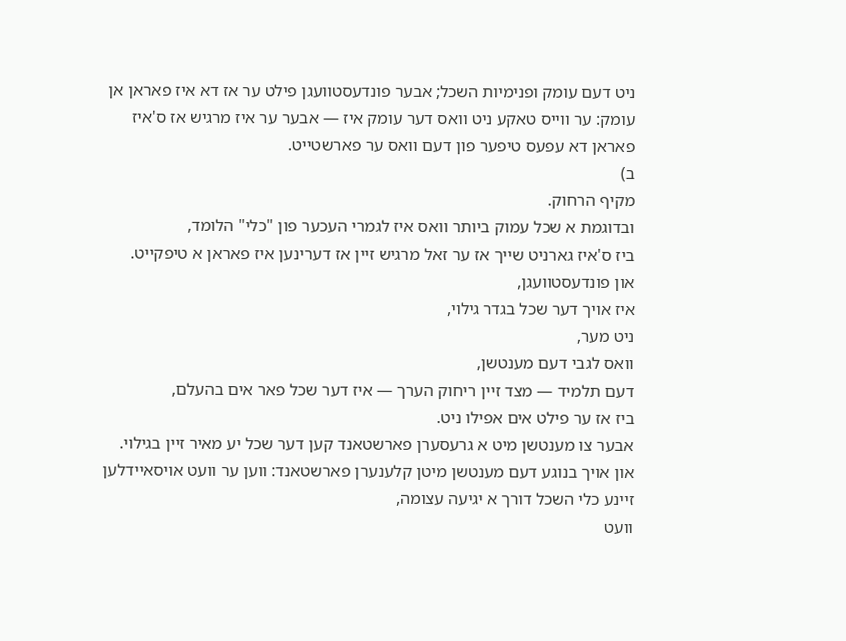ניט דעם עומק ופנימיות השכל; אבער פונדעסטוועגן פילט ער אז דא איז פאראן אן עומק: ער ווייס טאקע ניט וואס דער עומק איז — אבער ער איז מרגיש אז ס'איז פאראן דא עפעס טיפער פון דעם וואס ער פארשטייט.
ב)
מקיף הרחוק.
ובדוגמת א שכל עמוק ביותר וואס איז לגמרי העכער פון "כלי" הלומד,
ביז ס'איז גארניט שייך אז ער זאל מרגיש זיין אז דערינען איז פאראן א טיפקייט.
און פונדעסטוועגן,
איז אויך דער שכל בגדר גילוי,
ניט מער,
וואס לגבי דעם מענטשן,
דעם תלמיד — מצד זיין ריחוק הערך — איז דער שכל פאר אים בהעלם,
ביז אז ער פילט אים אפילו ניט.
אבער צו מענטשן מיט א גרעסערן פארשטאנד קען דער שכל יע מאיר זיין בגילוי.
און אויך בנוגע דעם מענטשן מיטן קלענערן פארשטאנד: ווען ער וועט אויסאיידלען זיינע כלי השכל דורך א יגיעה עצומה,
וועט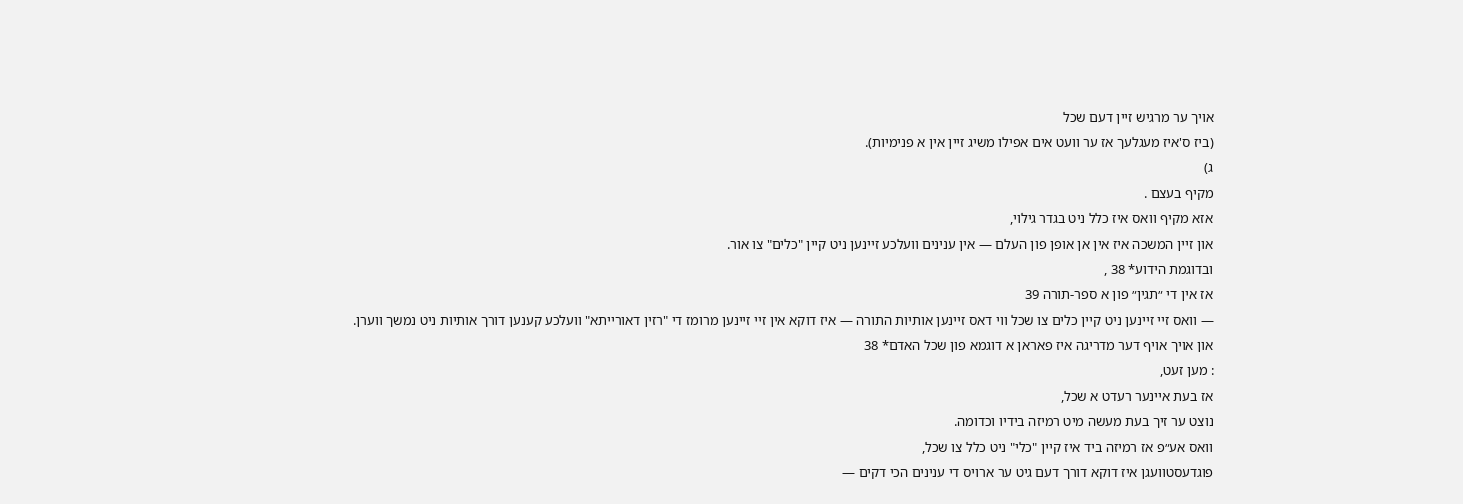אויך ער מרגיש זיין דעם שכל
(ביז ס'איז מעגלעך אז ער וועט אים אפילו משיג זיין אין א פנימיות).
ג)
מקיף בעצם .
אזא מקיף וואס איז כלל ניט בגדר גילוי,
און זיין המשכה איז אין אן אופן פון העלם — אין ענינים וועלכע זיינען ניט קיין "כלים" צו אור.
ובדוגמת הידוע* 38 ,
אז אין די ״תגין״ פון א ספר-תורה 39
— וואס זיי זיינען ניט קיין כלים צו שכל ווי דאס זיינען אותיות התורה — איז דוקא אין זיי זיינען מרומז די "רזין דאורייתא" וועלכע קענען דורך אותיות ניט נמשך ווערן.
און אויך אויף דער מדריגה איז פאראן א דוגמא פון שכל האדם* 38
: מען זעט,
אז בעת איינער רעדט א שכל,
נוצט ער זיך בעת מעשה מיט רמיזה בידיו וכדומה.
וואס אע״פ אז רמיזה ביד איז קיין "כלי" ניט כלל צו שכל,
פוגדעסטוועגן איז דוקא דורך דעם גיט ער ארויס די ענינים הכי דקים —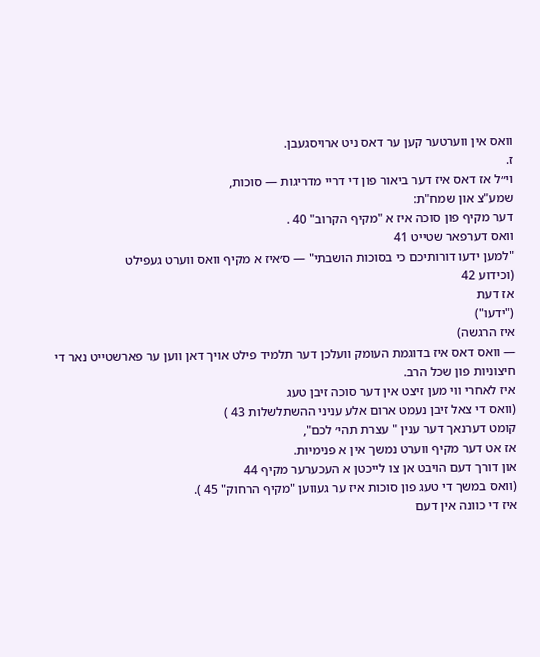וואס אין ווערטער קען ער דאס ניט ארויסגעבן.
ז.
וי״ל אז דאס איז דער ביאור פון די דריי מדריגות — סוכות,
שמע"צ און שמח"ת:
דער מקיף פון סוכה איז א "מקיף הקרוב" 40 .
וואס דערפאר שטייט 41
"למען ידעו דורותיכם כי בסוכות הושבתי" — ס׳איז א מקיף וואס ווערט געפילט
(וכידוע 42
אז דעת
("ידעו")
איז הרגשה)
— וואס דאס איז בדוגמת העומק וועלכן דער תלמיד פילט אויך דאן ווען ער פארשטייט נאר די חיצוניות פון שכל הרב.
איז לאחרי ווי מען זיצט אין דער סוכה זיבן טעג
(וואס די צאל זיבן נעמט ארום אלע עניני ההשתלשלות 43 )
קומט דערנאך דער ענין " עצרת תהי׳ לכם",
אז אט דער מקיף ווערט נמשך אין א פנימיות.
און דורך דעם הויבט אן צו לייכטן א העכערער מקיף 44
(וואס במשך די טעג פון סוכות איז ער געווען "מקיף הרחוק" 45 ).
איז די כוונה אין דעם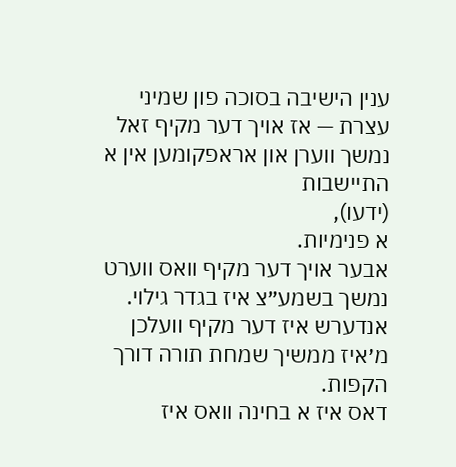ענין הישיבה בסוכה פון שמיני עצרת — אז אויך דער מקיף זאל נמשך ווערן און אראפקומען אין א התיישבות
(ידעו),
א פנימיות.
אבער אויך דער מקיף וואס ווערט נמשך בשמע״צ איז בגדר גילוי.
אנדערש איז דער מקיף וועלכן מ׳איז ממשיך שמחת תורה דורך הקפות.
דאס איז א בחינה וואס איז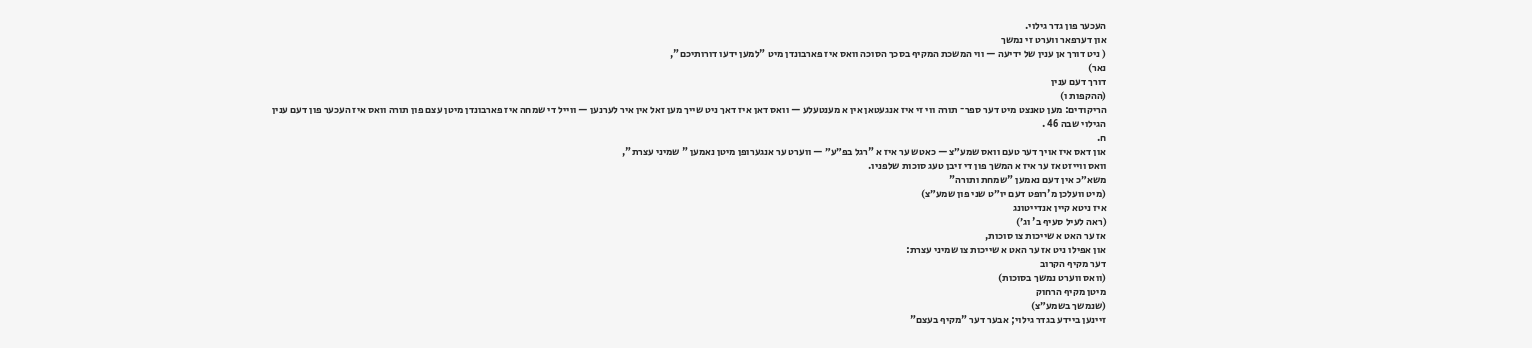העכער פון גדר גילוי.
און דערפאר ווערט זי נמשך
( ניט דורך אן ענין של ידיעה — ווי המשכת המקיף בסכך הסוכה וואס איז פארבונדן מיט "למען ידעו דורותיכם",
נאר)
דורך דעם ענין
(ההקפות ו)
הריקודים: מען טאנצט מיט דער ספר־ תורה ווי זי איז אנגעטאן אין א מענטעלע — וואס דאן איז דאך ניט שייך מען זאל אין איר לערנען — ווייל די שמחה איז פארבונדן מיטן עצם פון תורה וואס איז העכער פון דעם ענין הגילוי שבה 46 .
ח.
און דאס איז אויך דער טעם וואס שמע״צ — כאטש ער איז א "רגל בפ״ע״ — ווערט ער אנגערופן מיטן נאמען " שמיני עצרת",
וואס ווייזט אז ער איז א המשך פון די זיבן טעג סוכות שלפניו.
משא״כ אין דעם נאמען "שמחת ותורה"
(מיט וועלכן מ'רופט דעם יו״ט שני פון שמע״צ)
איז ניטא קיין אנדייטונג
(ראה לעיל סעיף ב' וג׳)
אז ער האט א שייכות צו סוכות,
און אפילו ניט אז ער האט א שייכות צו שמיני עצרת:
דער מקיף הקרוב
(וואס ווערט נמשך בסוכות)
מיטן מקיף הרחוק
(שנמשך בשמע״צ)
זיינען ביידע בגדר גילוי; אבער דער "מקיף בעצם"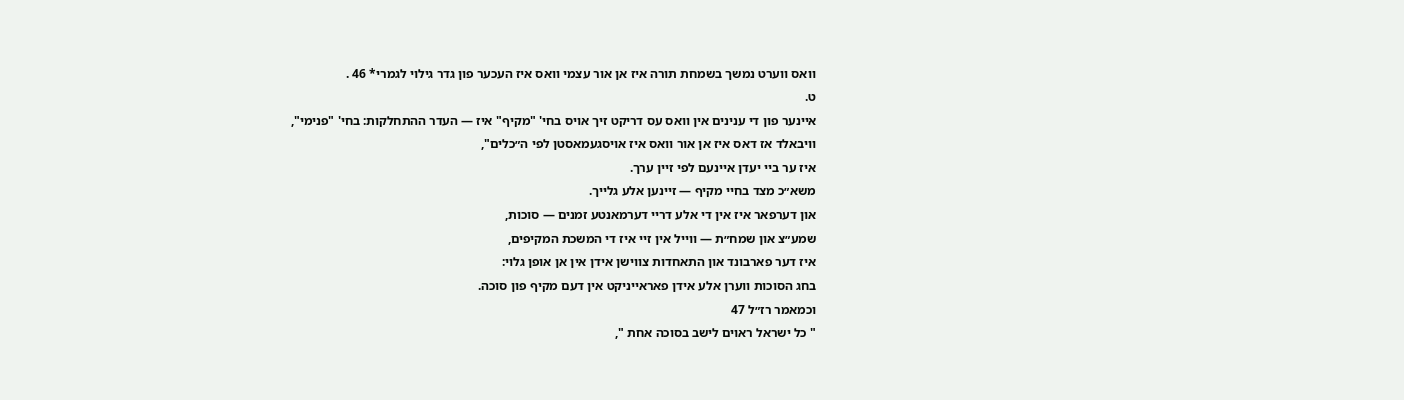וואס ווערט נמשך בשמחת תורה איז אן אור עצמי וואס איז העכער פון גדר גילוי לגמרי* 46 .
ט.
איינער פון די ענינים אין וואס עס דריקט זיך אויס בחי' "מקיף" איז — העדר ההתחלקות: בחי' "פנימי",
וויבאלד אז דאס איז אן אור וואס איז אויסגעמאסטן לפי ה״כלים",
איז ער ביי יעדן איינעם לפי זיין ערך.
משא״כ מצד בחיי מקיף — זיינען אלע גלייך.
און דערפאר איז אין די אלע דריי דערמאנטע זמנים — סוכות,
שמע״צ און שמח״ת — ווייל אין זיי איז די המשכת המקיפים,
איז דער פארבונד און התאחדות צווישן אידן אין אן אופן גלוי:
בחג הסוכות ווערן אלע אידן פאראייניקט אין דעם מקיף פון סוכה.
וכמאמר רז״ל 47
" כל ישראל ראוים לישב בסוכה אחת ",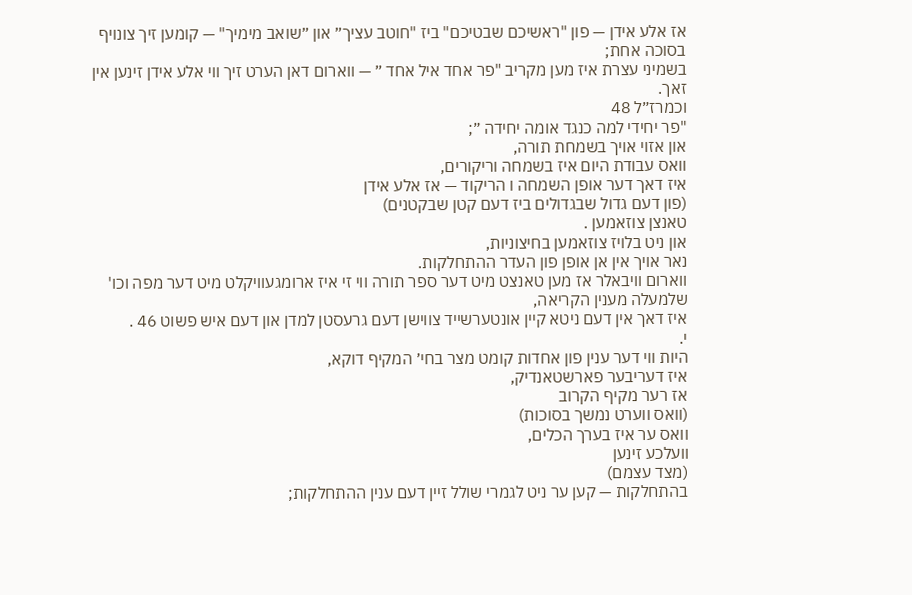אז אלע אידן — פון "ראשיכם שבטיכם" ביז "חוטב עציך״ און ״שואב מימיך" — קומען זיך צונויף בסוכה אחת;
בשמיני עצרת איז מען מקריב "פר אחד איל אחד ״ — ווארום דאן הערט זיך ווי אלע אידן זינען אין זאך.
וכמרז״ל 48
"פר יחידי למה כנגד אומה יחידה ״;
און אזוי אויך בשמחת תורה,
וואס עבודת היום איז בשמחה וריקורים,
איז דאך דער אופן השמחה ו הריקוד — אז אלע אידן
(פון דעם גדול שבגדולים ביז דעם קטן שבקטנים)
טאנצן צוזאמען .
און ניט בלויז צוזאמען בחיצוניות,
נאר אויך אין אן אופן פון העדר ההתחלקות.
ווארום וויבאלר אז מען טאנצט מיט דער ספר תורה ווי זי איז ארומגעוויקלט מיט דער מפה וכו' שלמעלה מענין הקריאה,
איז דאך אין דעם ניטא קיין אונטערשייד צווישן דעם גרעסטן למדן און דעם איש פשוט 46 .
י.
היות ווי דער ענין פון אחדות קומט מצר בחי׳ המקיף דוקא,
איז דעריבער פארשטאנדיק,
אז רער מקיף הקרוב
(וואס ווערט נמשך בסוכות)
וואס ער איז בערך הכלים,
וועלכע זינען
(מצד עצמם)
בהתחלקות — קען ער ניט לגמרי שולל זיין דעם ענין ההתחלקות;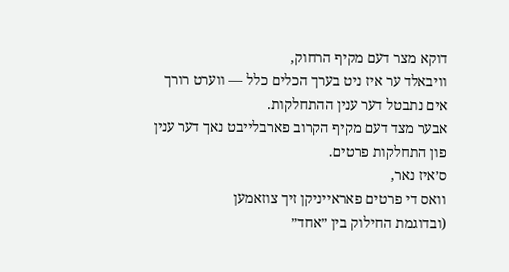דוקא מצר דעם מקיף הרחוק,
וויבאלד ער איז ניט בערך הכלים כלל — ווערט רורך אים נתבטל דער ענין ההתחלקות.
אבער מצד דעם מקיף הקרוב פארבלייבט נאך דער ענין פון התחלקות פרטים.
ס׳איז נאר,
וואס די פרטים פאראייניקן זיך צוזאמען
(ובדוגמת החילוק בין ״אחד״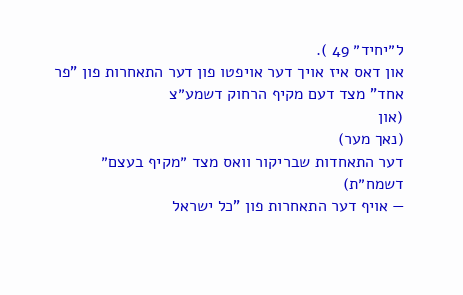ל״יחיד״ 49 ).
און דאס איז אויך דער אויפטו פון דער התאחרות פון "פר אחד" מצד דעם מקיף הרחוק דשמע״צ
(און
(נאך מער)
דער התאחדות שבריקור וואס מצד ״מקיף בעצם״ דשמח״ת)
— אויף דער התאחרות פון "כל ישראל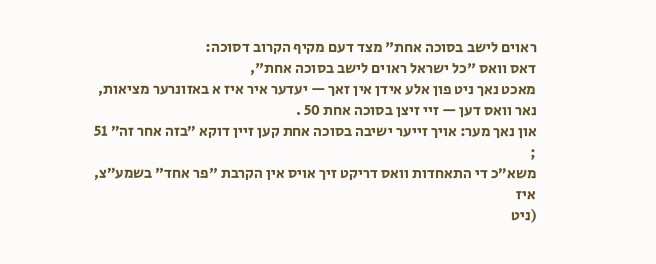ראוים לישב בסוכה אחת" מצד דעם מקיף הקרוב דסוכה:
דאס וואס "כל ישראל ראוים לישב בסוכה אחת",
מאכט נאך ניט פון אלע אידן אין זאך — יעדער איר איז א באזונרער מציאות,
נאר וואס דען — זיי זיצן בסוכה אחת 50 .
און נאך מער: אויך זייער ישיבה בסוכה אחת קען זיין דוקא ״בזה אחר זה״ 51
;
משא״כ די התאחדות וואס דריקט זיך אויס אין הקרבת "פר אחד" בשמע״צ,
איז
(ניט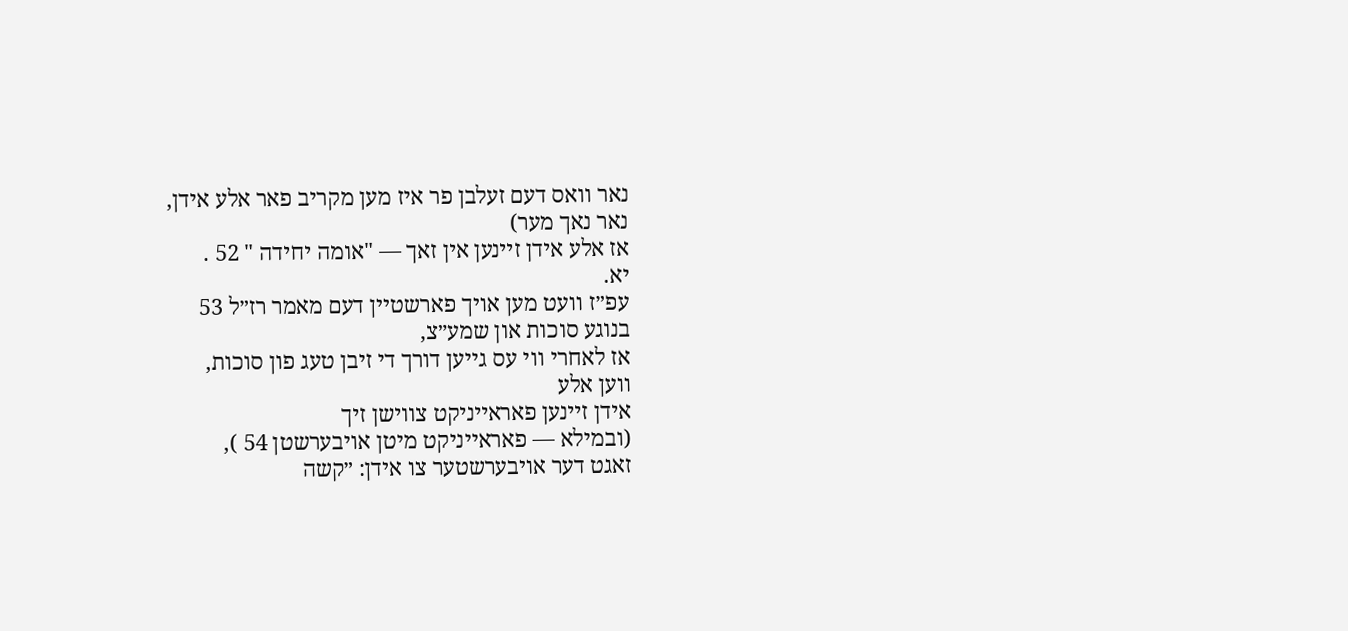נאר וואס דעם זעלבן פר איז מען מקריב פאר אלע אידן,
נאר נאך מער)
אז אלע אידן זיינען אין זאך — "אומה יחידה " 52 .
יא.
עפ״ז וועט מען אויך פארשטיין דעם מאמר רז״ל 53
בנוגע סוכות און שמע״צ,
אז לאחרי ווי עס גייען דורך די זיבן טעג פון סוכות,
ווען אלע
אידן זיינען פאראייניקט צווישן זיך
(ובמילא — פאראייניקט מיטן אויבערשטן 54 ),
זאגט דער אויבערשטער צו אידן: ״קשה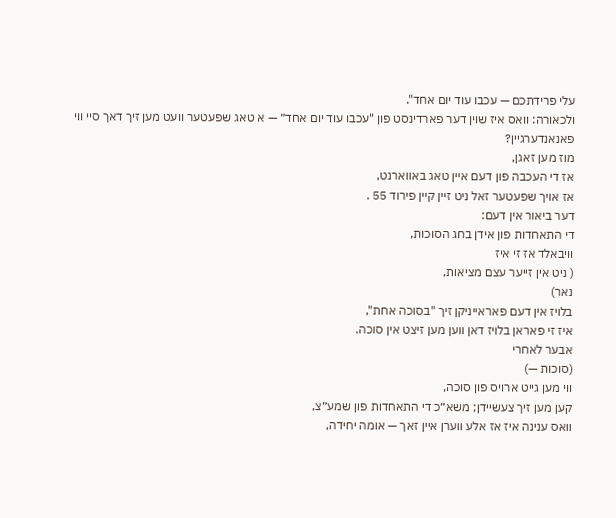עלי פרידתכם — עכבו עוד יום אחד".
ולכאורה: וואס איז שוין דער פארדינסט פון "עכבו עוד יום אחד״ — א טאג שפעטער וועט מען זיך דאך סיי ווי פאנאנדערגיין?
מוז מען זאגן,
אז די העכבה פון דעם איין טאג באווארנט,
אז אויך שפעטער זאל ניט זיין קיין פירוד 55 .
דער ביאור אין דעם:
די התאחדות פון אידן בחג הסוכות,
וויבאלד אז זי איז
( ניט אין זייער עצם מציאות,
נאר)
בלויז אין דעם פאראייניקן זיך "בסוכה אחת",
איז זי פאראן בלויז דאן ווען מען זיצט אין סוכה.
אבער לאחרי
(סוכות —)
ווי מען גייט ארויס פון סוכה,
קען מען זיך צעשיידן; משא״כ די התאחדות פון שמע״צ,
וואס ענינה איז אז אלע ווערן איין זאך — אומה יחידה,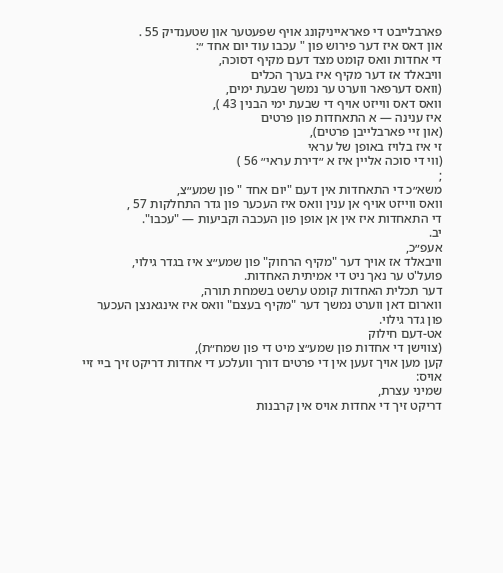פארבלייבט די פאראייניקונג אויף שפעטער און שטענדיק 55 .
און דאס איז דער פירוש פון " עכבו עוד יום אחד ״:
די אחדות וואס קומט מצד דעם מקיף דסוכה,
וויבאלד אז דער מקיף איז בערך הכלים
(וואס דערפאר ווערט ער נמשך שבעת ימים,
וואס דאס ווייזט אויף די שבעת ימי הבנין 43 ),
איז ענינה — א התאחדות פון פרטים
(און זיי פארבלייבן פרטים),
זי איז בלויז באופן של עראי
(ווי די סוכה אליין איז א ״דירת עראי״ 56 )
;
משא״כ די התאחדות אין דעם "יום אחד " פון שמע״צ,
וואס ווייזט אויף אן ענין וואס איז העכער פון גדר התחלקות 57 ,
די התאחדות איז אין אן אופן פון העכבה וקביעות — "עכבו".
יב.
אעפ״כ,
וויבאלד אז אויך דער "מקיף הרחוק" פון שמע״צ איז בגדר גילוי,
פועל'ט ער נאך ניט די אמיתית האחדות.
דער תכלית האחדות קומט ערשט בשמחת תורה,
ווארום דאן ווערט נמשך דער "מקיף בעצם" וואס איז אינגאנצן העכער פון גדר גילוי.
אט-דעם חילוק
(צווישן די אחדות פון שמע״צ מיט די פון שמח״ת),
קען מען אויך זעען אין די פרטים דורך וועלכע די אחדות דריקט זיך ביי זיי אויס:
שמיני עצרת,
דריקט זיך די אחדות אויס אין קרבנות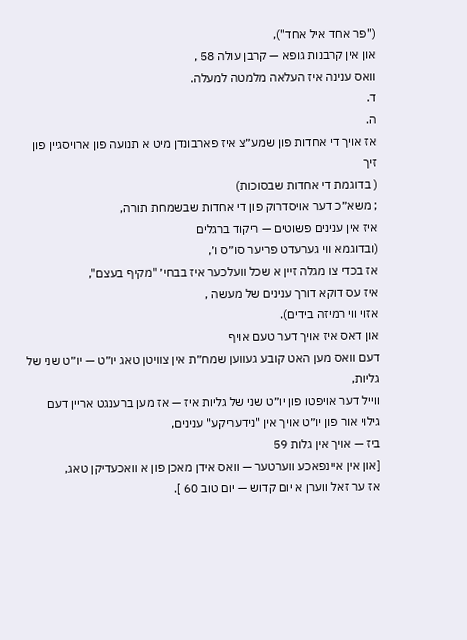("פר אחד איל אחד"),
און אין קרבנות גופא — קרבן עולה 58 ,
וואס ענינה איז העלאה מלמטה למעלה.
ד.
ה.
אז אויך די אחדות פון שמע״צ איז פארבונדן מיט א תנועה פון ארויסגיין פון זיך
( בדוגמת די אחדות שבסוכות)
; משא״כ דער אויסדרוק פון די אחדות שבשמחת תורה,
איז אין ענינים פשוטים — ריקוד ברגלים
(ובדוגמא ווי גערעדט פריער סו״ס ו׳,
אז בכדי צו מגלה זיין א שכל וועלכער איז בבחי׳ "מקיף בעצם",
איז עס דוקא דורך ענינים של מעשה ,
אזוי ווי רמיזה בידים).
און דאס איז אויך דער טעם אויף
דעם וואס מען האט קובע געווען שמח״ת אין צוויטן טאג יו״ט — יו״ט שני של גליות,
ווייל דער אויפטו פון יו״ט שני של גליות איז — אז מען ברענגט אריין דעם גילוי אור פון יו״ט אויך אין "נידעריקע" ענינים,
ביז — אויך אין גלות 59
[און אין איינפאכע ווערטער — וואס אידן מאכן פון א וואכעדיקן טאג,
אז ער זאל ווערן א יום קדוש — יום טוב 60 ].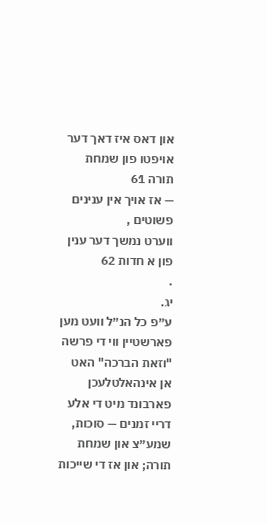און דאס איז דאך דער אויפטו פון שמחת תורה 61
— אז אויך אין ענינים פשוטים ,
ווערט נמשך דער ענין פון א חדות 62
.
יג.
ע״פ כל הנ״ל וועט מען פארשטיין ווי די פרשה "וזאת הברכה" האט אן אינהאלטלעכן פארבונד מיט די אלע דריי זמנים — סוכות,
שמע״צ און שמחת תורה; און אז די שייכות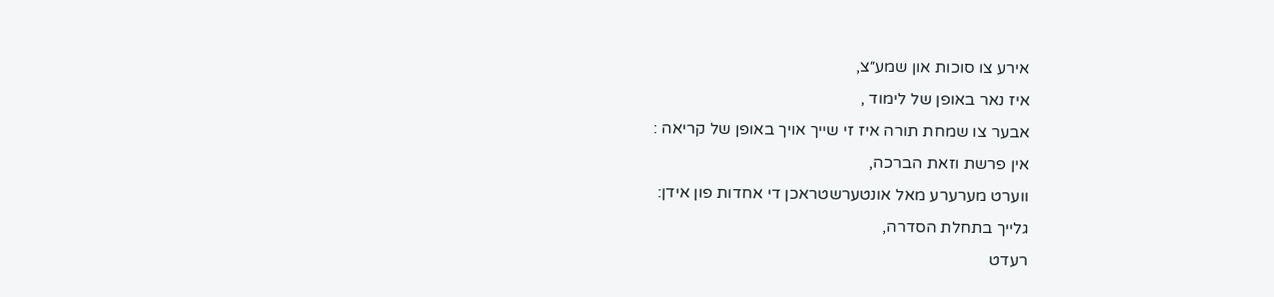אירע צו סוכות און שמע״צ,
איז נאר באופן של לימוד ,
אבער צו שמחת תורה איז זי שייך אויך באופן של קריאה :
אין פרשת וזאת הברכה,
ווערט מערערע מאל אונטערשטראכן די אחדות פון אידן:
גלייך בתחלת הסדרה,
רעדט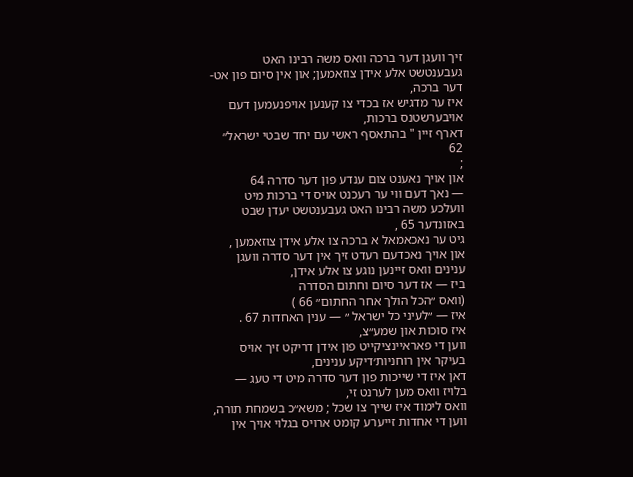זיך וועגן דער ברכה וואס משה רבינו האט געבענטשט אלע אידן צוזאמען; און אין סיום פון אט-דער ברכה,
איז ער מדגיש אז בכדי צו קענען אויפנעמען דעם אויבערשטנס ברכות,
דארף זיין " בהתאסף ראשי עם יחד שבטי ישראל״ 62
;
און אויך נאענט צום ענדע פון דער סדרה 64
— נאך דעם ווי ער רעכנט אויס די ברכות מיט וועלכע משה רבינו האט געבענטשט יעדן שבט באזונדער 65 ,
גיט ער נאכאמאל א ברכה צו אלע אידן צוזאמען ,
און אויך נאכדעם רעדט זיך אין דער סדרה וועגן ענינים וואס זיינען נוגע צו אלע אידן,
ביז — אז דער סיום וחתום הסדרה
(וואס ״הכל הולך אחר החתום״ 66 )
איז — ״לעיני כל ישראל ״ — ענין האחדות 67 .
איז סוכות און שמע״צ,
ווען די פאראיינציקייט פון אידן דריקט זיך אויס בעיקר אין רוחניות׳דיקע ענינים,
דאן איז די שייכות פון דער סדרה מיט די טעג — בלויז וואס מען לערנט זי,
וואס לימוד איז שייך צו שכל ; משא״כ בשמחת תורה,
ווען די אחדות זייערע קומט ארויס בגלוי אויך אין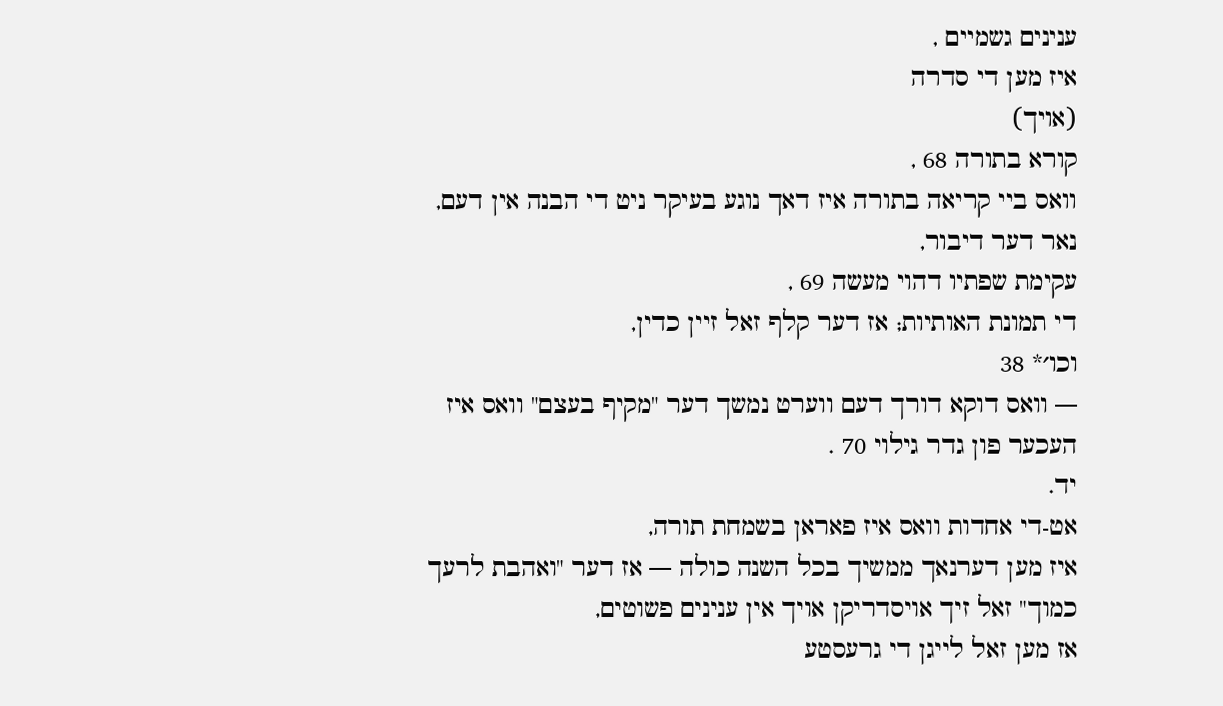ענינים גשמיים ,
איז מען די סדרה
(אויך)
קורא בתורה 68 ,
וואס ביי קריאה בתורה איז דאך נוגע בעיקר ניט די הבנה אין דעם,
נאר דער דיבור,
עקימת שפתיו דהוי מעשה 69 ,
די תמונת האותיות; אז דער קלף זאל זיין כדין,
וכו׳* 38
— וואס דוקא דורך דעם ווערט נמשך דער "מקיף בעצם" וואס איז העכער פון גדר גילוי 70 .
יד.
אט-די אחדות וואס איז פאראן בשמחת תורה,
איז מען דערנאך ממשיך בכל השנה כולה — אז דער "ואהבת לרעך כמוך" זאל זיך אויסדריקן אויך אין ענינים פשוטים,
אז מען זאל לייגן די גרעסטע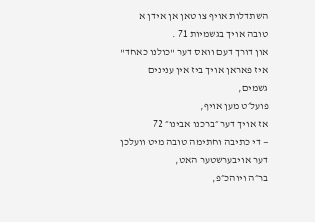השתדלות אויף צו טאן אן אידן א טובה אויך בגשמיות 71 .
און דורך דעם וואס דער "כולנו כאחד" איז פאראן אויך ביז אין ענינים גשמים,
פועל׳ט מען אויף,
אז אויך דער ״ברכנו אבינו״ 72
— די כתיבה וחתימה טובה מיט וועלכן דער אויבערשטער האט,
בר״ה ויוהכ״פ,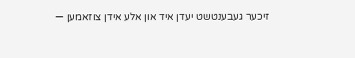זיכער געבענטשט יעדן איד און אלע אידן צוזאמען —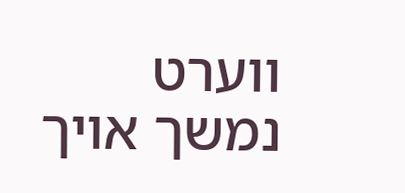ווערט נמשך אויך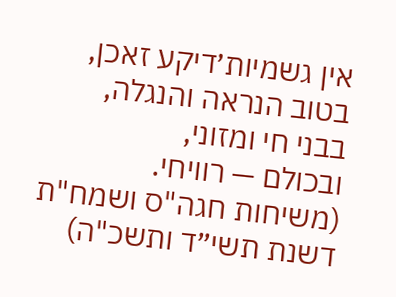אין גשמיות׳דיקע זאכן,
בטוב הנראה והנגלה,
בבני חי ומזוני,
ובכולם — רוויחי.
(משיחות חגה"ס ושמח"ת דשנת תשי״ד ותשכ"ה)